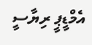އެމްޑީޕީ ރިޔާސީ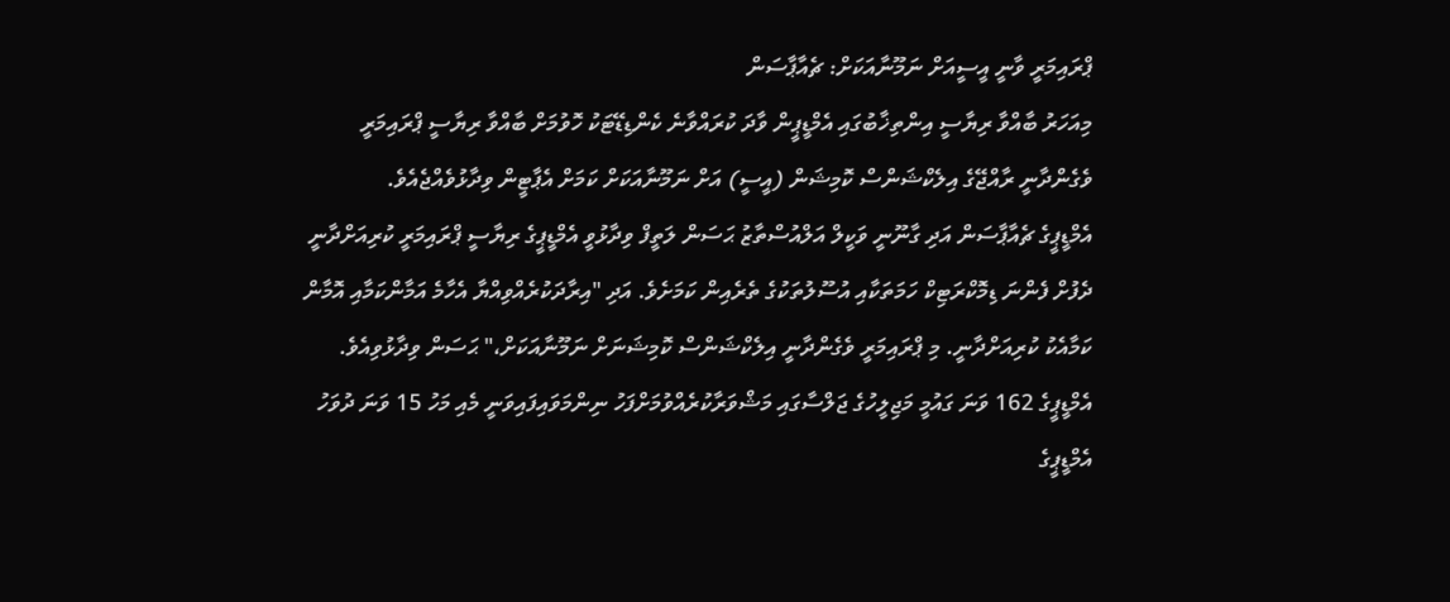ޕްރައިމަރީ ވާނީ އީސީއަށް ނަމޫނާއަކަށް: ޗެއާޕާސަން
މިއަހަރު ބާއްވާ ރިޔާސީ އިންތިޚާބުގައި އެމްޑީޕީން ވާދަ ކުރައްވާނެ ކެންޑިޑޭޓަކު ހޮވުމަށް ބާއްވާ ރިޔާސީ ޕްރައިމަރީ ވެގެންދާނީ ރާއްޖޭގެ އިލެކްޝަންސް ކޮމިޝަން (އީސީ) އަށް ނަމޫނާއަކަށް ކަމަށް އެޕާޓީން ވިދާޅުވެއްޖެއެވެ.
އެމްޑީޕީގެ ޗެއާޕާސަން އަދި ގާނޫނީ ވަކީލް އަލްއުސްތާޒު ޙަސަން ލަތީފް ވިދާޅުވީ އެމްޑީޕީގެ ރިޔާސީ ޕްރައިމަރީ ކުރިއަށްދާނީ ދެފުށް ފެންނަ ޑިމޮކްރަޓިކް ހަމަތަކާއި އުސޫލުތަކުގެ ތެރެއިން ކަމަށެވެ. އަދި "އިރާދަކުރެއްވިއްޔާ އެހާމެ އަމާންކަމާއި އޮމާން ކަމާއެކު ކުރިއަށްދާނީ. މި ޕްރައިމަރީ ވެގެންދާނީ އިލެކްޝަންސް ކޮމިޝަނަށް ނަމޫނާއަކަށް،" ޙަސަން ވިދާޅުވިއެވެ.
އެމްޑީޕީގެ 162 ވަނަ ގައުމީ މަޖިލީހުގެ ޖަލްސާގައި މަޝްވަރާކުރެއްވުމަށްފަހު ނިންމަވައިފައިވަނީ މެއި މަހު 15 ވަނަ ދުވަހު އެމްޑީޕީގެ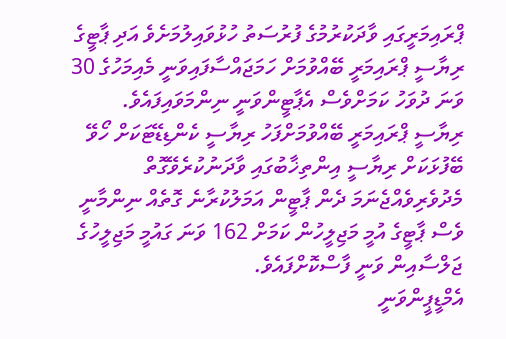ޕްރައިމަރީގައި ވާދަކުރުމުގެ ފުރުސަތު ހުޅުވައިލުމަށެވެ އަދި ޕާޓީގެ ރިޔާސީ ޕްރައިމަރީ ބޭއްވުމަށް ހަމަޖައްސާފައިވަނީ މެއިމަހުގެ 30 ވަނަ ދުވަހު ކަމަށްވެސް އެޕާޓީންވަނީ ނިންމަވައިފައެވެ.
ރިޔާސީ ޕްރައިމަރީ ބޭއްވުމަށްފަހު ރިޔާސީ ކެންޑިޑޭޓަކަށް ހޯވޭ ބޭފުޅަކަށް ރިޔާސީ އިންތިޚާބުގައި ވާދަނުކުރެވޭގޮތް މެދުވެރިވެއްޖެނަމަ ދެން ޕާޓީން އަމަލުކުރާނެ ގޮތެއް ނިންމާނީ ވެސް ޕާޓީގެ އުމީ މަޖިލީހުން ކަމަށް 162 ވަނަ ގައުމީ މަޖިލީހުގެ ޖަލްސާއިން ވަނީ ފާސްކޮށްފައެވެ.
އެމްޑީޕީންވަނީ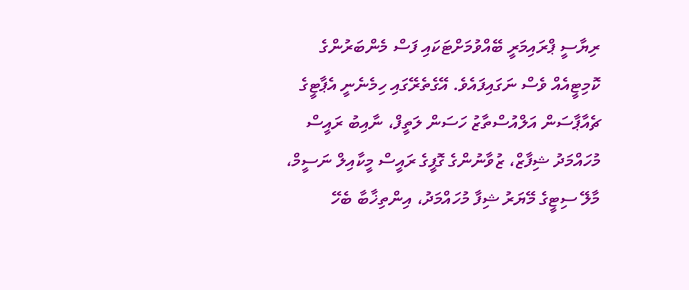ރިޔާސީ ޕްރައިމަރީ ބޭއްވުމަށްޓަކައި ފަސް މެންބަރުންގެ ކޮމިޓީއެއް ވެސް ނަގައިފައެވެ. އޭގެތެރޭގައި ހިމެނެނީ އެޕާޓީގެ ޗެއާޕާސަން އަލްއުސްތާޒު ހަސަން ލަތީފް، ނާއިބު ރައީސް މުހައްމަދު ޝިފާޒް، ޒުވާނުންގެ ގޮފީގެ ރައީސް މީކާއިލް ނަސީމް، މާލޭ ސިޓީގެ މޭޔަރު ޝިފާ މުހައްމަދު، އިންތިޚާބާ ބެހޭ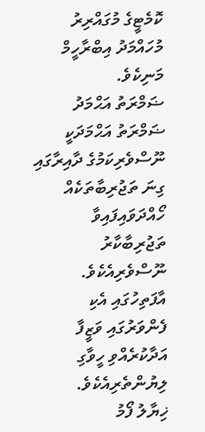ކޮމެޓީގެ މުގައްރިރު މުހައްމަދު އިބްރާހީމް މަނިކެވެ.
ޟަމްރަތު އަޙްމަދު
ޟަމްރަތު އަޙްމަދަކީ ނޫސްވެރިކަމުގެ ދާއިރާގައި ގިނަ ތަޖުރިބާތަކެއް ހޯއްދަވައިފައިވާ ތަޖުރިބާކާރު ނޫސްވެރިއެކެވެ. އާފަތިހުގައި އެކި ފެންވަރުގައި ވަޒީފާ އަދާކުރެއްވި ހީވާގި ލިޔުންތެރިއެކެވެ.
ޚިޔާލު ފޯމު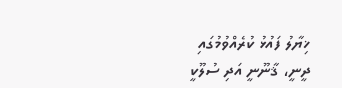ޚިޔާލު ފައުޅު ކުރެއްވުމުގައި ދީނީ، ޤާނޫނީ އަދި ސުލޫކީ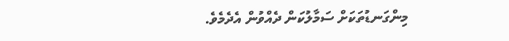މިންގަނޑުތަކަށް ސަމާލުކަން ދެއްވުން އެދެމެވެ.